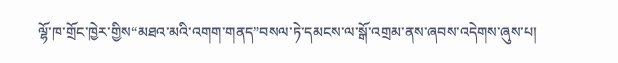ལྷོ་ཁ་གྲོང་ཁྱེར་གྱིས“མཐའ་མའི་འགག་གནད”བསལ་ཏེ་དམངས་ལ་སྒོ་འགྲམ་ནས་ཞབས་འདེགས་ཞུས་པ།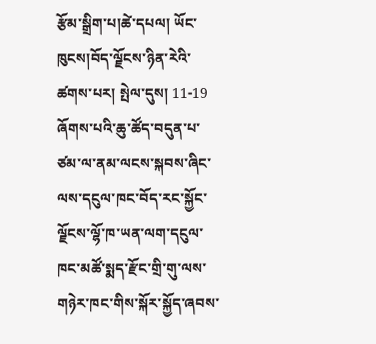རྩོམ་སྒྲིག་པ།ཚེ་དཔལ། ཡོང་ཁུངས།བོད་ལྗོངས་ཉིན་རེའི་ཚགས་པར། སྤེལ་དུས། 11-19
ཞོགས་པའི་ཆུ་ཚོད་བདུན་པ་ཙམ་ལ་ནམ་ལངས་སྐབས་ཞིང་ལས་དངུལ་ཁང་བོད་རང་སྐྱོང་ལྗོངས་ལྷོ་ཁ་ཡན་ལག་དངུལ་ཁང་མཚོ་སྨད་རྫོང་གྲི་གུ་ལས་གཉེར་ཁང་གིས་སྐོར་སྐྱོད་ཞབས་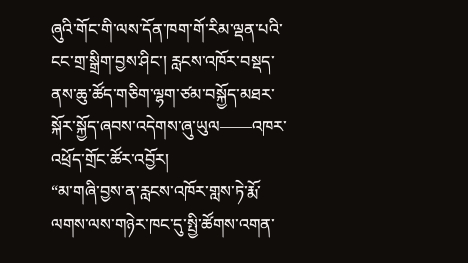ཞུའི་གོང་གི་ལས་དོན་ཁག་གོ་རིམ་ལྡན་པའི་ངང་གྲ་སྒྲིག་བྱས་ཤིང་། རླངས་འཁོར་བསྡད་ནས་ཆུ་ཚོད་གཅིག་ལྷག་ཙམ་བསྐྱོད་མཐར་སྐོར་སྐྱོད་ཞབས་འདེགས་ཞུ་ཡུལ——འཁར་འཕྲོད་གྲོང་ཚོར་འབྱོར།
“མ་གཞི་བྱས་ན་རླངས་འཁོར་གླས་ཏེ་རྨོ་ལགས་ལས་གཉེར་ཁང་དུ་སྤྱི་ཚོགས་འགན་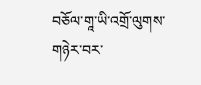བཅོལ་གཱ་ཡི་འགྲོ་ལུགས་གཉེར་བར་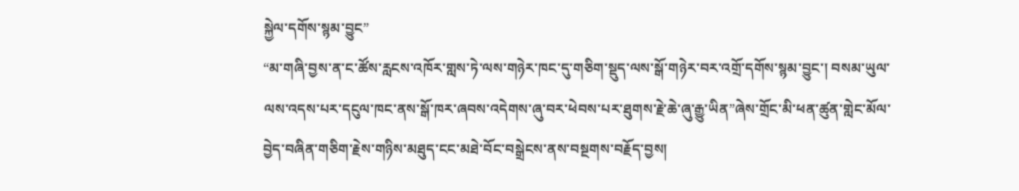སྐྱེལ་དགོས་སྙམ་བྱུང”
“མ་གཞི་བྱས་ན་ང་ཚོས་རླངས་འཁོར་གླས་ཏེ་ལས་གཉེར་ཁང་དུ་གཅིག་སྡུད་ལས་སྒོ་གཉེར་བར་འགྲོ་དགོས་སྙམ་བྱུང་། བསམ་ཡུལ་ལས་འདས་པར་དངུལ་ཁང་ནས་སྒོ་ཁར་ཞབས་འདེགས་ཞུ་བར་ཕེབས་པར་ཐུགས་རྗེ་ཆེ་ཞུ་རྒྱུ་ཡིན”ཞེས་གྲོང་མི་ཕན་ཚུན་གླེང་མོལ་བྱེད་བཞིན་གཅིག་རྗེས་གཉིས་མཐུད་ངང་མཐེ་བོང་བསྒྲེངས་ནས་བསྔགས་བརྗོད་བྱས།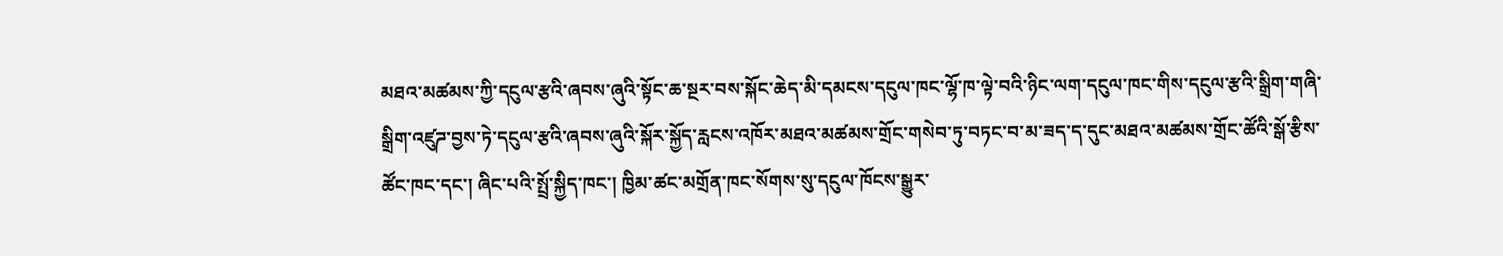མཐའ་མཚམས་ཀྱི་དངུལ་རྩའི་ཞབས་ཞུའི་སྟོང་ཆ་སྔར་བས་སྐོང་ཆེད་མི་དམངས་དངུལ་ཁང་ལྷོ་ཁ་ལྟེ་བའི་ཉིང་ལག་དངུལ་ཁང་གིས་དངུལ་རྩའི་སྒྲིག་གཞི་སྒྲིག་འཛུཌ་བྱས་ཏེ་དངུལ་རྩའི་ཞབས་ཞུའི་སྐོར་སྐྱོད་རླངས་འཁོར་མཐའ་མཚམས་གྲོང་གསེབ་ཏུ་བཏང་བ་མ་ཟད་ད་དུང་མཐའ་མཚམས་གྲོང་ཚོའི་སྒོ་རྩིས་ཚོང་ཁང་དང་། ཞིང་པའི་སྤྲོ་སྐྱིད་ཁང་། ཁྱིམ་ཚང་མགྲོན་ཁང་སོགས་སུ་དངུལ་ཁོངས་སྒྱུར་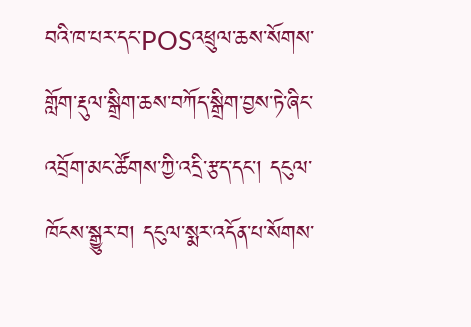བའི་ཁ་པར་དང་POSའཕྲུལ་ཆས་སོགས་གློག་རྡུལ་སྒྲིག་ཆས་བཀོད་སྒྲིག་བྱས་ཏེ་ཞིང་འབྲོག་མང་ཚོགས་ཀྱི་འདྲི་རྩད་དང་། དངུལ་ཁོངས་སྒྱུར་བ། དངུལ་སྨར་འདོན་པ་སོགས་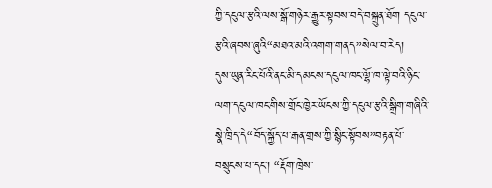ཀྱི་དངུལ་རྩའི་ལས་སྒོ་གཉེར་རྒྱུར་སྟབས་བདེ་བསྐྲུན་ཐོག དངུལ་རྩའི་ཞབས་ཞུའི“མཐའ་མའི་འགག་གནད”སེལ་བ་རེད།
དུས་ཡུན་རིང་པོའི་ནང་མི་དམངས་དངུལ་ཁང་ལྷོ་ཁ་ལྟེ་བའི་ཉིང་ལག་དངུལ་ཁང་གིས་གྲོང་ཁྱེར་ཡོངས་ཀྱི་དངུལ་རྩའི་སྒྲིག་གཞིའི་སྣེ་ཁྲིད་དེ“བོད་སྐྱོད་པ་རྒན་གྲས་ཀྱི་སྙིང་སྟོབས”བརྟན་པོ་བསྲུངས་པ་དང་། “རྡོག་ཁྲེས་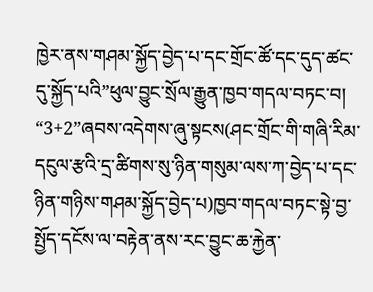ཁྱེར་ནས་གཤམ་སྐྱོད་བྱེད་པ་དང་གྲོང་ཚོ་དང་དུད་ཚང་དུ་སྐྱོད་པའི”ཕུལ་བྱུང་སྲོལ་རྒྱུན་ཁྱབ་གདལ་བཏང་བ། “3+2”ཞབས་འདེགས་ཞུ་སྟངས(ཤང་གྲོང་གི་གཞི་རིམ་དངུལ་རྩའི་དྲ་ཚིགས་སུ་ཉིན་གསུམ་ལས་ཀ་བྱེད་པ་དང་ཉིན་གཉིས་གཤམ་སྐྱོད་བྱེད་པ)ཁྱབ་གདལ་བཏང་སྟེ་བྱ་སྤྱོད་དངོས་ལ་བརྟེན་ནས་རང་བྱུང་ཆ་རྐྱེན་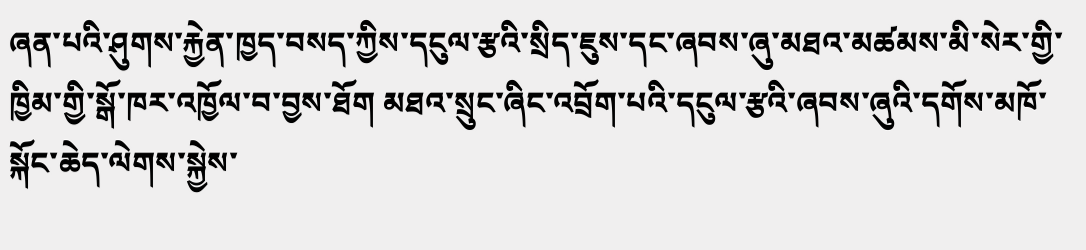ཞན་པའི་ཤུགས་རྐྱེན་ཁྱད་བསད་ཀྱིས་དངུལ་རྩའི་སྲིད་ཇུས་དང་ཞབས་ཞུ་མཐའ་མཚམས་མི་སེར་གྱི་ཁྱིམ་གྱི་སྒོ་ཁར་འཁྱོལ་བ་བྱས་ཐོག མཐའ་སྲུང་ཞིང་འབྲོག་པའི་དངུལ་རྩའི་ཞབས་ཞུའི་དགོས་མཁོ་སྐོང་ཆེད་ལེགས་སྐྱེས་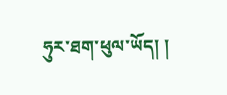ཧུར་ཐག་ཕུལ་ཡོད། །